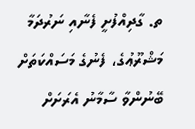ތ. ގާދިއްފުށީ ފެނާއި ނަރުދަމާ މަޝްރޫޢުގެ، ފެނުގެ މަސައްކަތަށް ބޭނުންވާ ސާމާނު އެރަށަށް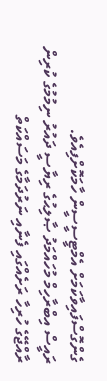ގެންގޮސްފައިވާކަމަށް އެމްޓީސީސީން ހާމަކޮށްފިއެވެ.
ރައީސް އިބްރާހިމް މުހައްމަދު ޞާލިޙުގެ ރިޔާސީ ދައުރު ނިމުމުގެ ކުރިން ރާއްޖޭގެ ހުރިހާ ރަށެއްގައި ފެނާއި ނަރުދަމާގެ މަސައްކަތް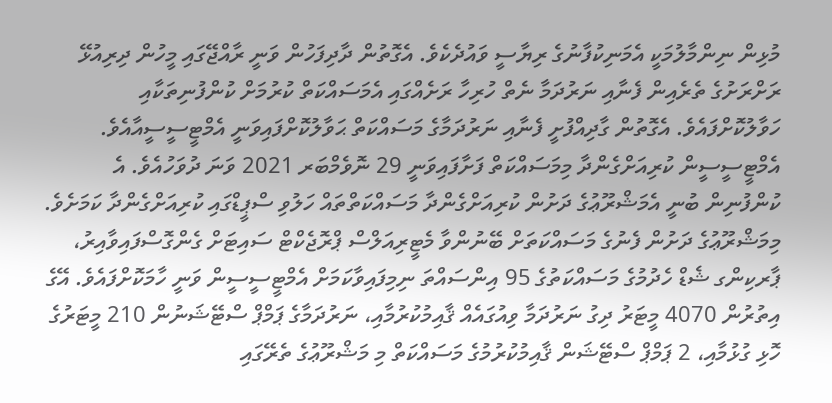މުޅިން ނިންމާލުމަކީ އެމަނިކުފާނުގެ ރިޔާސީ ވައުދެކެވެ. އެގޮތުން ދާދިފަހުން ވަނީ ރާއްޖޭގައި މީހުން ދިރިއުޅޭ ރަށްރަށުގެ ތެރެއިން ފެނާއި ނަރުދަމާ ނެތް ހުރިހާ ރަށެއްގައި އެމަސައްކަތް ކުރުމަށް ކުންފުނިތަކާއި ހަވާލުކޮށްފައެވެ. އެގޮތުން ގާދިއްފުށީ ފެނާއި ނަރުދަމާގެ މަސައްކަތް ޙަވާލުކޮށްފައިވަނީ އެމްޓީސީސީއާއެވެ.
އެމްޓީސީސީން ކުރިއަށްގެންދާ މިމަސައްކަތް ފަށާފައިވަނީ 29 ނޮވެމްބަރ 2021 ވަނަ ދުވަހުއެވެ. އެ ކުންފުނިން ބުނީ އެމަޝްރޫޢުގެ ދަށުން ކުރިއަށްގެންދާ މަސައްކަތްތައް ހަލުވި ސްޕީޑްގައި ކުރިއަށްގެންދާ ކަމަށެވެ.
މިމަޝްރޫޢުގެ ދަށުން ފެނުގެ މަސައްކަތަށް ބޭނުންވާ މެޓީރިއަލްސް ޕްރޮޖެކްޓް ސައިޓަށް ގެންގޮސްފައިވާއިރު، ޕާރކިންގ ޝެޑް ހެދުމުގެ މަސައްކަތުގެ 95 އިންސައްތަ ނިމިފައިވާކަމަށް އެމްޓީސީސީން ވަނީ ހާމަކޮށްފައެވެ. އޭގެ އިތުރުން 4070 މީޓަރު ދިގު ނަރުދަމާ ވިއުގައެއް ޤާއިމުކުރުމާއި، ނަރުދަމާގެ ޕަމްޕް ސްޓޭޝަނުން 210 މީޓަރުގެ ހޮޅި ގުޅުމާއި، 2 ޕަމްޕް ސްޓޭޝަން ޤާއިމުކުރުމުގެ މަސައްކަތް މި މަޝްރޫޢުގެ ތެރޭގައި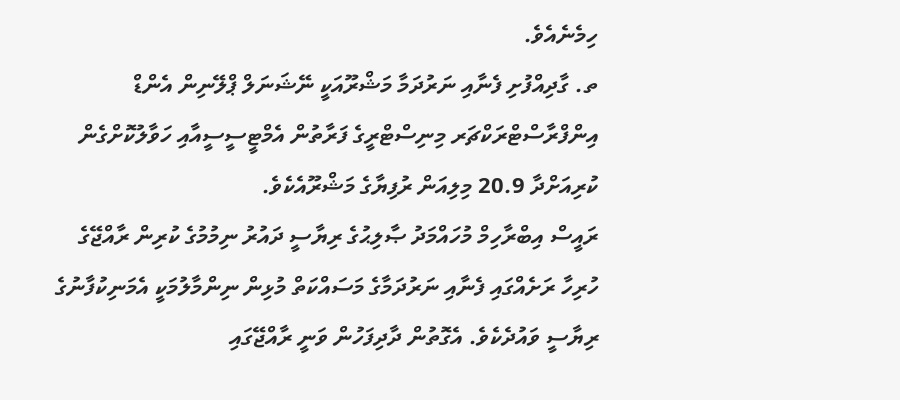ހިމެނެއެވެ.
ތ. ގާދިއްފުށި ފެނާއި ނަރުދަމާ މަޝްރޫއަކީ ނޭޝަނަލް ޕްލޭނިން އެންޑް އިންފްރާސްޓްރަކްޗަރ މިނިސްޓްރީގެ ފަރާތުން އެމްޓީސީސީއާއި ހަވާލުކޮށްގެން ކުރިއަށްދާ 20.9 މިލިއަން ރުފިޔާގެ މަޝްރޫއެކެވެ.
ރައީސް އިބްރާހިމް މުހައްމަދު ޞާލިޙުގެ ރިޔާސީ ދައުރު ނިމުމުގެ ކުރިން ރާއްޖޭގެ ހުރިހާ ރަށެއްގައި ފެނާއި ނަރުދަމާގެ މަސައްކަތް މުޅިން ނިންމާލުމަކީ އެމަނިކުފާނުގެ ރިޔާސީ ވައުދެކެވެ. އެގޮތުން ދާދިފަހުން ވަނީ ރާއްޖޭގައި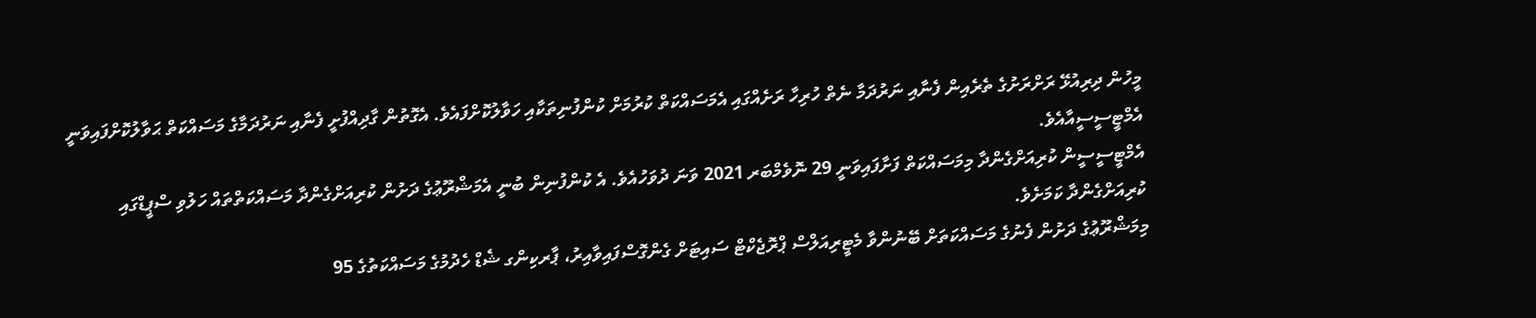މީހުން ދިރިއުޅޭ ރަށްރަށުގެ ތެރެއިން ފެނާއި ނަރުދަމާ ނެތް ހުރިހާ ރަށެއްގައި އެމަސައްކަތް ކުރުމަށް ކުންފުނިތަކާއި ހަވާލުކޮށްފައެވެ. އެގޮތުން ގާދިއްފުށީ ފެނާއި ނަރުދަމާގެ މަސައްކަތް ޙަވާލުކޮށްފައިވަނީ އެމްޓީސީސީއާއެވެ.
އެމްޓީސީސީން ކުރިއަށްގެންދާ މިމަސައްކަތް ފަށާފައިވަނީ 29 ނޮވެމްބަރ 2021 ވަނަ ދުވަހުއެވެ. އެ ކުންފުނިން ބުނީ އެމަޝްރޫޢުގެ ދަށުން ކުރިއަށްގެންދާ މަސައްކަތްތައް ހަލުވި ސްޕީޑްގައި ކުރިއަށްގެންދާ ކަމަށެވެ.
މިމަޝްރޫޢުގެ ދަށުން ފެނުގެ މަސައްކަތަށް ބޭނުންވާ މެޓީރިއަލްސް ޕްރޮޖެކްޓް ސައިޓަށް ގެންގޮސްފައިވާއިރު، ޕާރކިންގ ޝެޑް ހެދުމުގެ މަސައްކަތުގެ 95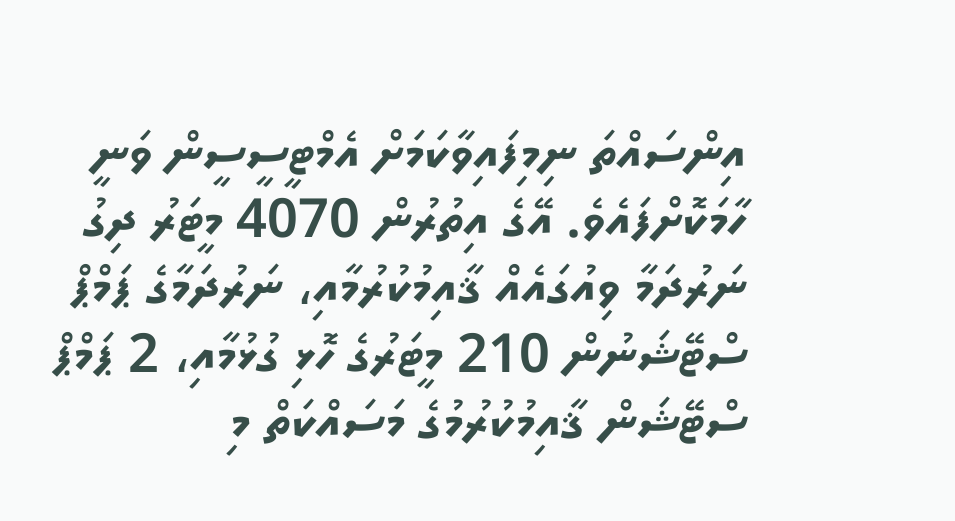އިންސައްތަ ނިމިފައިވާކަމަށް އެމްޓީސީސީން ވަނީ ހާމަކޮށްފައެވެ. އޭގެ އިތުރުން 4070 މީޓަރު ދިގު ނަރުދަމާ ވިއުގައެއް ޤާއިމުކުރުމާއި، ނަރުދަމާގެ ޕަމްޕް ސްޓޭޝަނުން 210 މީޓަރުގެ ހޮޅި ގުޅުމާއި، 2 ޕަމްޕް ސްޓޭޝަން ޤާއިމުކުރުމުގެ މަސައްކަތް މި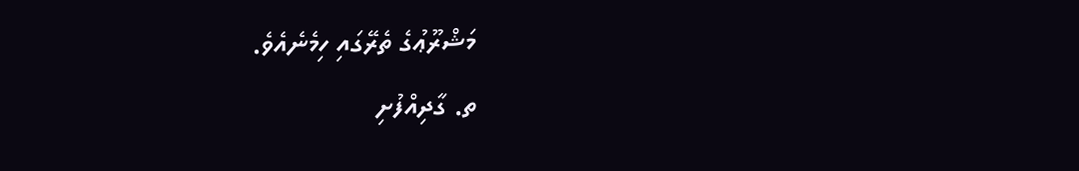މަޝްރޫޢުގެ ތެރޭގައި ހިމެނެއެވެ.
ތ. ގާދިއްފުށި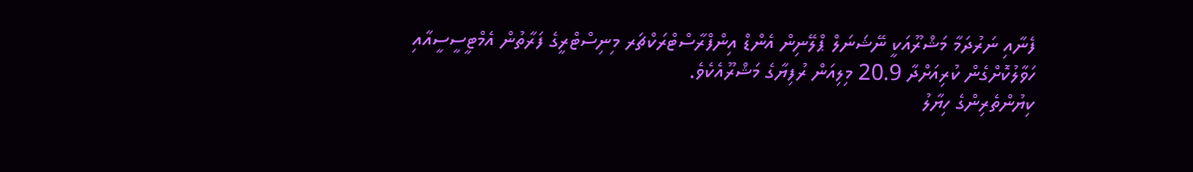ފެނާއި ނަރުދަމާ މަޝްރޫއަކީ ނޭޝަނަލް ޕްލޭނިން އެންޑް އިންފްރާސްޓްރަކްޗަރ މިނިސްޓްރީގެ ފަރާތުން އެމްޓީސީސީއާއި ހަވާލުކޮށްގެން ކުރިއަށްދާ 20.9 މިލިއަން ރުފިޔާގެ މަޝްރޫއެކެވެ.
ކިޔުންތެރިންގެ ހިޔާލު